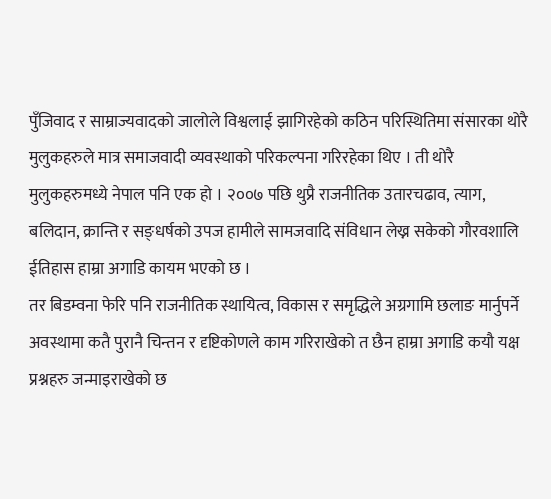पुँजिवाद र साम्राज्यवादको जालोले विश्वलाई झागिरहेको कठिन परिस्थितिमा संसारका थोरै मुलुकहरुले मात्र समाजवादी व्यवस्थाको परिकल्पना गरिरहेका थिए । ती थोरै मुलुकहरुमध्ये नेपाल पनि एक हो । २००७ पछि थुप्रै राजनीतिक उतारचढाव, त्याग, बलिदान, क्रान्ति र सङ्धर्षको उपज हामीले सामजवादि संविधान लेख्न सकेको गौरवशालि ईतिहास हाम्रा अगाडि कायम भएको छ ।
तर बिडम्वना फेरि पनि राजनीतिक स्थायित्व, विकास र समृद्धिले अग्रगामि छलाङ मार्नुपर्ने अवस्थामा कतै पुरानै चिन्तन र दृष्टिकोणले काम गरिराखेको त छैन हाम्रा अगाडि कयौ यक्ष प्रश्नहरु जन्माइराखेको छ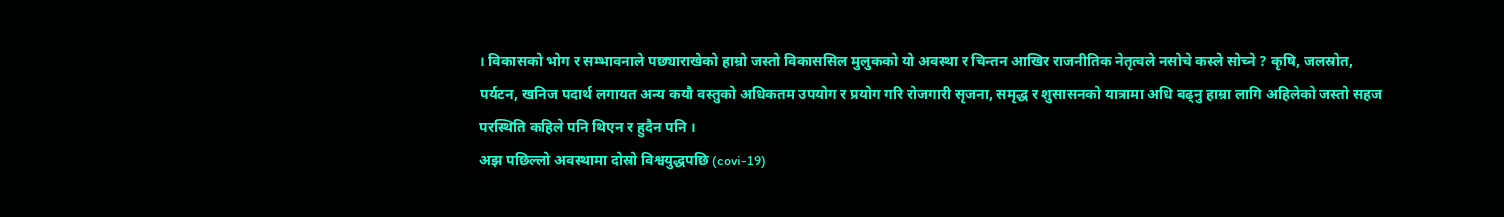। विकासको भोग र सम्भावनाले पछ्याराखेको हाम्रो जस्तो विकाससिल मुलुकको यो अवस्था र चिन्तन आखिर राजनीतिक नेतृत्वले नसोचे कस्ले सोच्ने ? कृषि, जलस्रोत, पर्यटन, खनिज पदार्थ लगायत अन्य कयौ वस्तुको अधिकतम उपयोग र प्रयोग गरि रोजगारी सृजना, समृद्ध र शुसासनको यात्रामा अधि बढ्नु हाम्रा लागि अहिलेको जस्तो सहज परस्थिति कहिले पनि थिएन र हुदैन पनि ।
अझ पछिल्लो अवस्थामा दोस्रो विश्वयुद्धपछि (covi-19)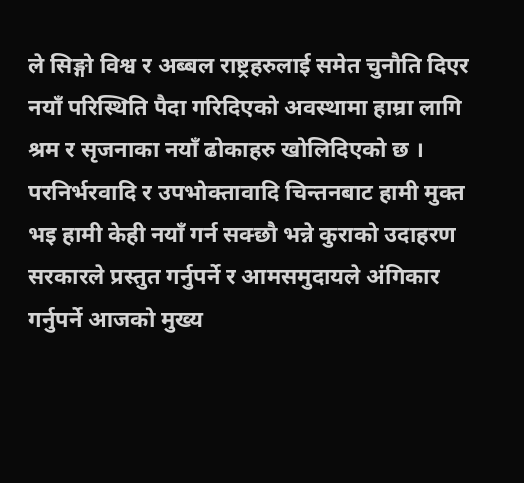ले सिङ्गो विश्व र अब्बल राष्ट्रहरुलाई समेत चुनौति दिएर नयाँ परिस्थिति पैदा गरिदिएको अवस्थामा हाम्रा लागि श्रम र सृजनाका नयाँ ढोकाहरु खोलिदिएको छ । परनिर्भरवादि र उपभोक्तावादि चिन्तनबाट हामी मुक्त भइ हामी केही नयाँ गर्न सक्छौ भन्ने कुराको उदाहरण सरकारले प्रस्तुत गर्नुपर्ने र आमसमुदायले अंगिकार गर्नुपर्ने आजको मुख्य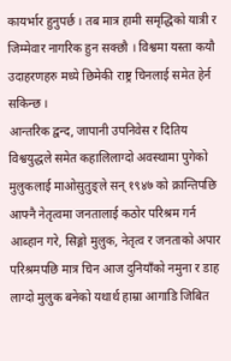कायर्भार हुनुपर्छ । तब मात्र हामी समृद्धिको यात्री र जिम्मेवार नागरिक हुन सक्छौ । विश्वमा यस्ता कयौ उदाहरणहरु मध्ये छिमेकी राष्ट्र चिनलाई समेत हेर्न सकिन्छ ।
आन्तरिक द्वन्द, जापानी उपनिवेस र दितिय विश्वयुद्धले समेत कहालिलाग्दो अवस्थामा पुगेको मुलुकलाई माओसुतुङ्ले सन् १९४७ को क्रान्तिपछि आफ्नै नेतृत्वमा जनतालाई कठोर परिश्रम गर्न आब्हान गरे, सिङ्गो मुलुक, नेतृत्व र जनताको अपार परिश्रमपछि मात्र चिन आज दुनियाँको नमुना र डाह लाग्दो मुलुक बनेको यथार्थ हाम्रा आगाडि जिबित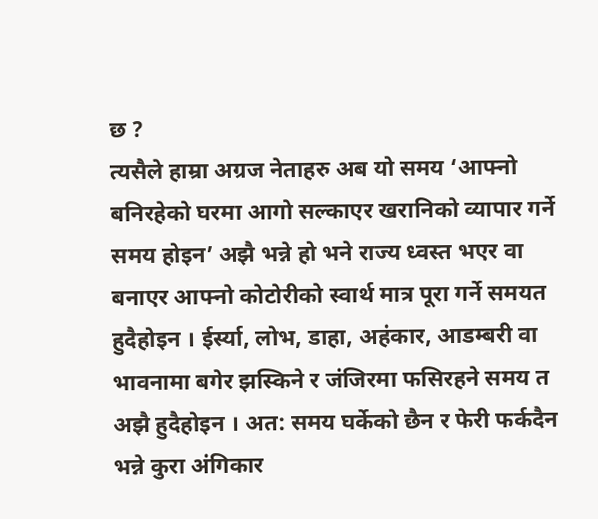छ ?
त्यसैले हाम्रा अग्रज नेताहरु अब यो समय ‘आफ्नो बनिरहेको घरमा आगो सल्काएर खरानिको व्यापार गर्ने समय होइन’ अझै भन्ने हो भने राज्य ध्वस्त भएर वा बनाएर आफ्नो कोटोरीको स्वार्थ मात्र पूरा गर्ने समयत हुदैहोइन । ईर्स्या, लोभ, डाहा, अहंकार, आडम्बरी वा भावनामा बगेर झस्किने र जंजिरमा फसिरहने समय त अझै हुदैहोइन । अत: समय घर्केको छैन र फेरी फर्कदैन भन्ने कुरा अंगिकार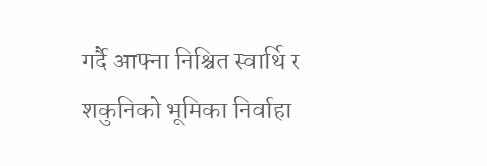गर्दै आफ्ना निश्चित स्वार्थि र शकुनिको भूमिका निर्वाहा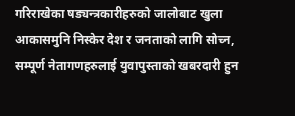गरिराखेका षड्यन्त्रकारीहरुको जालोबाट खुला आकासमुनि निस्केर देश र जनताको लागि सोच्न, सम्पूर्ण नेतागणहरुलाई युवापुस्ताको खबरदारी हुन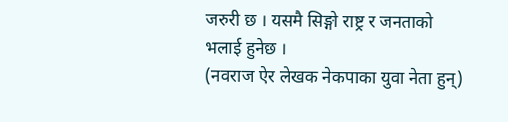जरुरी छ । यसमै सिङ्गो राष्ट्र र जनताको भलाई हुनेछ ।
(नवराज ऐर लेखक नेकपाका युवा नेता हुन्)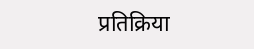प्रतिक्रिया